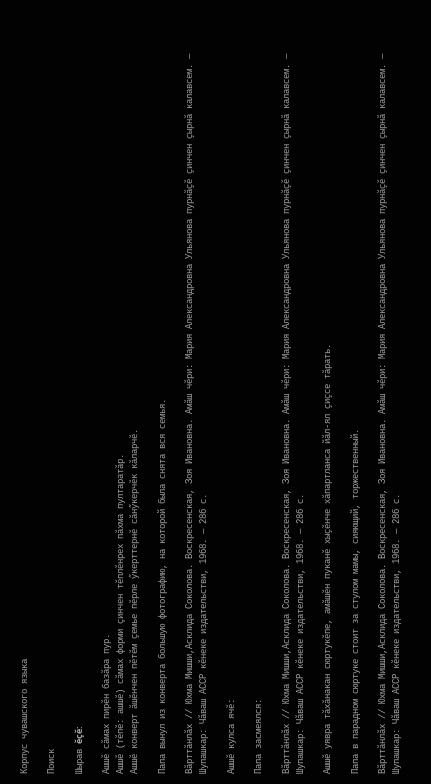Корпус чувашского языка

Поиск

Шырав ĕçĕ:

Ашшӗ сăмах пирĕн базăра пур.
Ашшӗ (тĕпĕ: ашшӗ) сăмах форми çинчен тĕплĕнрех пăхма пултаратăр.
Ашшӗ конверт ӑшӗнчен пӗтӗм ҫемье пӗрле ӳкерттернӗ сӑнӳкерчӗк кӑларчӗ.

Папа вынул из конверта большую фотографию, на которой была снята вся семья.

Вӑрттӑнлӑх // Юхма Мишши,Асклида Соколова. Воскресенская, Зоя Ивановна. Амӑш чӗри: Мария Александровна Ульянова пурнӑҫӗ ҫинчен ҫырнӑ калавсем. — Шупашкар: Чӑваш АССР кӗнеке издательстви, 1968. — 286 с.

Ашшӗ кулса ячӗ:

Папа засмеялся:

Вӑрттӑнлӑх // Юхма Мишши,Асклида Соколова. Воскресенская, Зоя Ивановна. Амӑш чӗри: Мария Александровна Ульянова пурнӑҫӗ ҫинчен ҫырнӑ калавсем. — Шупашкар: Чӑваш АССР кӗнеке издательстви, 1968. — 286 с.

Ашшӗ уявра тӑхӑнакан сюртукӗпе, амӑшӗн пуканӗ хыҫӗнче хӑпартланса йӑл-ял ҫиҫсе тӑрать.

Папа в парадном сюртуке стоит за стулом мамы, сияющий, торжественный.

Вӑрттӑнлӑх // Юхма Мишши,Асклида Соколова. Воскресенская, Зоя Ивановна. Амӑш чӗри: Мария Александровна Ульянова пурнӑҫӗ ҫинчен ҫырнӑ калавсем. — Шупашкар: Чӑваш АССР кӗнеке издательстви, 1968. — 286 с.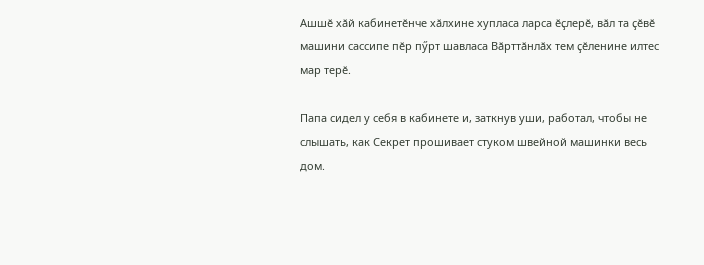Ашшӗ хӑй кабинетӗнче хӑлхине хупласа ларса ӗҫлерӗ, вӑл та ҫӗвӗ машини сассипе пӗр пӳрт шавласа Вӑрттӑнлӑх тем ҫӗленине илтес мар терӗ.

Папа сидел у себя в кабинете и, заткнув уши, работал, чтобы не слышать, как Секрет прошивает стуком швейной машинки весь дом.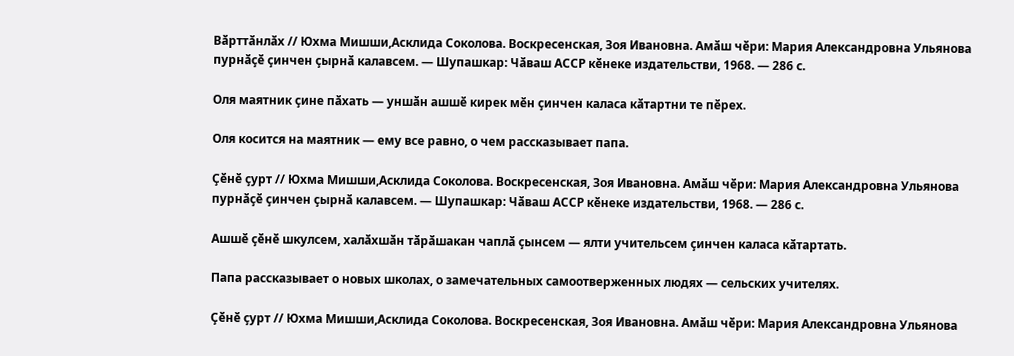Вӑрттӑнлӑх // Юхма Мишши,Асклида Соколова. Воскресенская, Зоя Ивановна. Амӑш чӗри: Мария Александровна Ульянова пурнӑҫӗ ҫинчен ҫырнӑ калавсем. — Шупашкар: Чӑваш АССР кӗнеке издательстви, 1968. — 286 с.

Оля маятник ҫине пӑхать — уншӑн ашшӗ кирек мӗн ҫинчен каласа кӑтартни те пӗрех.

Оля косится на маятник — ему все равно, о чем рассказывает папа.

Ҫӗнӗ ҫурт // Юхма Мишши,Асклида Соколова. Воскресенская, Зоя Ивановна. Амӑш чӗри: Мария Александровна Ульянова пурнӑҫӗ ҫинчен ҫырнӑ калавсем. — Шупашкар: Чӑваш АССР кӗнеке издательстви, 1968. — 286 с.

Ашшӗ ҫӗнӗ шкулсем, халӑхшӑн тӑрӑшакан чаплӑ ҫынсем — ялти учительсем ҫинчен каласа кӑтартать.

Папа рассказывает о новых школах, о замечательных самоотверженных людях — сельских учителях.

Ҫӗнӗ ҫурт // Юхма Мишши,Асклида Соколова. Воскресенская, Зоя Ивановна. Амӑш чӗри: Мария Александровна Ульянова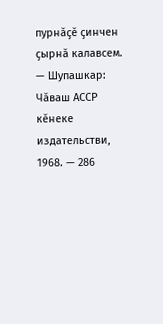пурнӑҫӗ ҫинчен ҫырнӑ калавсем. — Шупашкар: Чӑваш АССР кӗнеке издательстви, 1968. — 286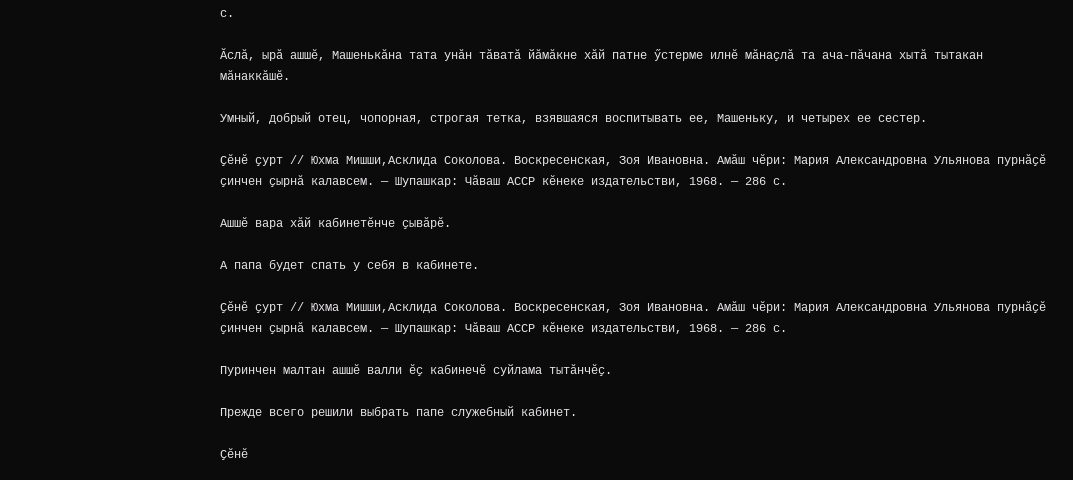с.

Ӑслӑ, ырӑ ашшӗ, Машенькӑна тата унӑн тӑватӑ йӑмӑкне хӑй патне ӳстерме илнӗ мӑнаҫлӑ та ача-пӑчана хытӑ тытакан мӑнаккӑшӗ.

Умный, добрый отец, чопорная, строгая тетка, взявшаяся воспитывать ее, Машеньку, и четырех ее сестер.

Ҫӗнӗ ҫурт // Юхма Мишши,Асклида Соколова. Воскресенская, Зоя Ивановна. Амӑш чӗри: Мария Александровна Ульянова пурнӑҫӗ ҫинчен ҫырнӑ калавсем. — Шупашкар: Чӑваш АССР кӗнеке издательстви, 1968. — 286 с.

Ашшӗ вара хӑй кабинетӗнче ҫывӑрӗ.

А папа будет спать у себя в кабинете.

Ҫӗнӗ ҫурт // Юхма Мишши,Асклида Соколова. Воскресенская, Зоя Ивановна. Амӑш чӗри: Мария Александровна Ульянова пурнӑҫӗ ҫинчен ҫырнӑ калавсем. — Шупашкар: Чӑваш АССР кӗнеке издательстви, 1968. — 286 с.

Пуринчен малтан ашшӗ валли ӗҫ кабинечӗ суйлама тытӑнчӗҫ.

Прежде всего решили выбрать папе служебный кабинет.

Ҫӗнӗ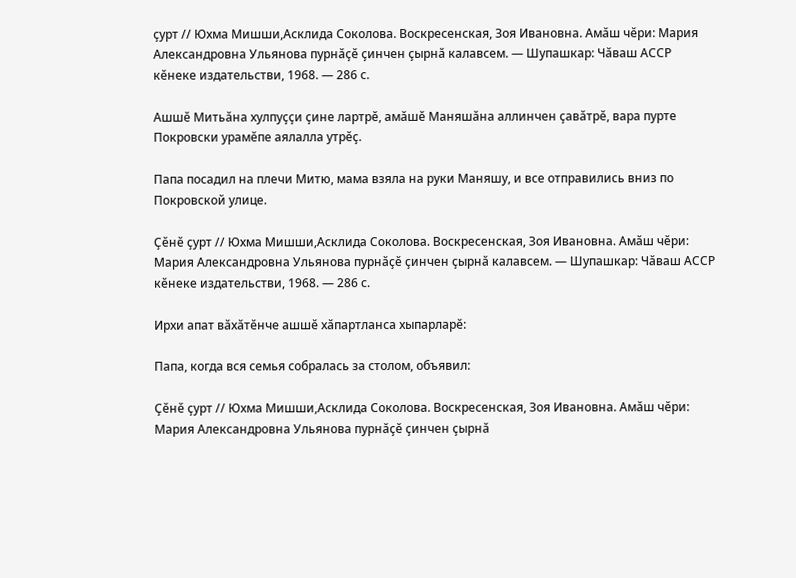ҫурт // Юхма Мишши,Асклида Соколова. Воскресенская, Зоя Ивановна. Амӑш чӗри: Мария Александровна Ульянова пурнӑҫӗ ҫинчен ҫырнӑ калавсем. — Шупашкар: Чӑваш АССР кӗнеке издательстви, 1968. — 286 с.

Ашшӗ Митьӑна хулпуҫҫи ҫине лартрӗ, амӑшӗ Маняшӑна аллинчен ҫавӑтрӗ, вара пурте Покровски урамӗпе аялалла утрӗҫ.

Папа посадил на плечи Митю, мама взяла на руки Маняшу, и все отправились вниз по Покровской улице.

Ҫӗнӗ ҫурт // Юхма Мишши,Асклида Соколова. Воскресенская, Зоя Ивановна. Амӑш чӗри: Мария Александровна Ульянова пурнӑҫӗ ҫинчен ҫырнӑ калавсем. — Шупашкар: Чӑваш АССР кӗнеке издательстви, 1968. — 286 с.

Ирхи апат вӑхӑтӗнче ашшӗ хӑпартланса хыпарларӗ:

Папа, когда вся семья собралась за столом, объявил:

Ҫӗнӗ ҫурт // Юхма Мишши,Асклида Соколова. Воскресенская, Зоя Ивановна. Амӑш чӗри: Мария Александровна Ульянова пурнӑҫӗ ҫинчен ҫырнӑ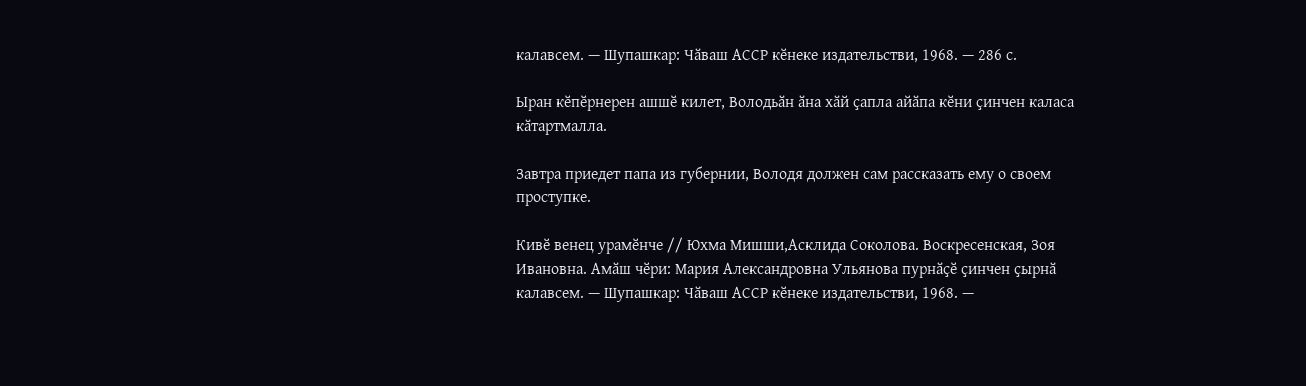калавсем. — Шупашкар: Чӑваш АССР кӗнеке издательстви, 1968. — 286 с.

Ыран кӗпӗрнерен ашшӗ килет, Володьӑн ӑна хӑй ҫапла айӑпа кӗни ҫинчен каласа кӑтартмалла.

Завтра приедет папа из губернии, Володя должен сам рассказать ему о своем проступке.

Кивӗ венец урамӗнче // Юхма Мишши,Асклида Соколова. Воскресенская, Зоя Ивановна. Амӑш чӗри: Мария Александровна Ульянова пурнӑҫӗ ҫинчен ҫырнӑ калавсем. — Шупашкар: Чӑваш АССР кӗнеке издательстви, 1968. —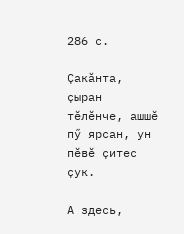286 с.

Ҫакӑнта, ҫыран тӗлӗнче, ашшӗ пӳ ярсан, ун пӗвӗ ҫитес ҫук.

А здесь,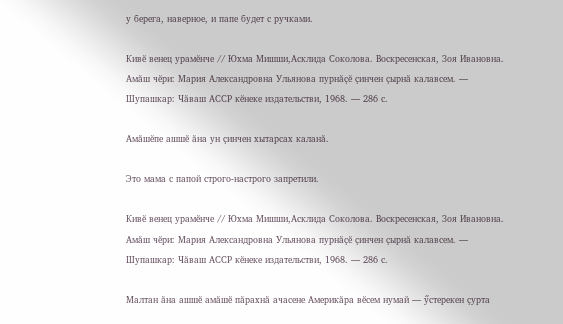у берега, наверное, и папе будет с ручками.

Кивӗ венец урамӗнче // Юхма Мишши,Асклида Соколова. Воскресенская, Зоя Ивановна. Амӑш чӗри: Мария Александровна Ульянова пурнӑҫӗ ҫинчен ҫырнӑ калавсем. — Шупашкар: Чӑваш АССР кӗнеке издательстви, 1968. — 286 с.

Амӑшӗпе ашшӗ ӑна ун ҫинчен хытарсах каланӑ.

Это мама с папой строго-настрого запретили.

Кивӗ венец урамӗнче // Юхма Мишши,Асклида Соколова. Воскресенская, Зоя Ивановна. Амӑш чӗри: Мария Александровна Ульянова пурнӑҫӗ ҫинчен ҫырнӑ калавсем. — Шупашкар: Чӑваш АССР кӗнеке издательстви, 1968. — 286 с.

Малтан ӑна ашшӗ амӑшӗ пӑрахнӑ ачасене Америкӑра вӗсем нумай — ӳстерекен ҫурта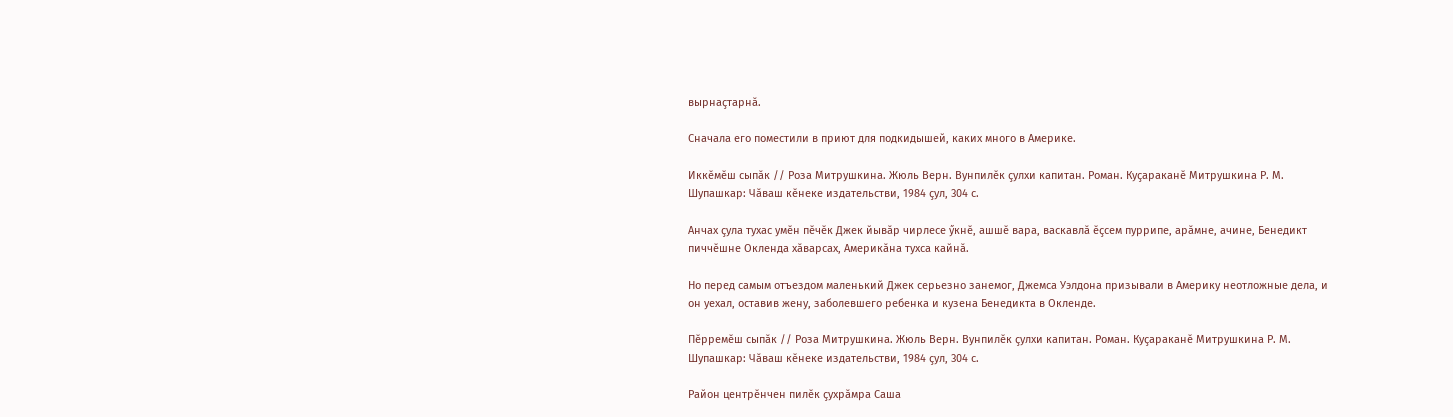вырнаҫтарнӑ.

Сначала его поместили в приют для подкидышей, каких много в Америке.

Иккӗмӗш сыпӑк // Роза Митрушкина. Жюль Верн. Вунпилӗк ҫулхи капитан. Роман. Куҫараканӗ Митрушкина Р. М. Шупашкар: Чӑваш кӗнеке издательстви, 1984 ҫул, 304 с.

Анчах ҫула тухас умӗн пӗчӗк Джек йывӑр чирлесе ӳкнӗ, ашшӗ вара, васкавлӑ ӗҫсем пуррипе, арӑмне, ачине, Бенедикт пиччӗшне Окленда хӑварсах, Америкӑна тухса кайнӑ.

Но перед самым отъездом маленький Джек серьезно занемог, Джемса Уэлдона призывали в Америку неотложные дела, и он уехал, оставив жену, заболевшего ребенка и кузена Бенедикта в Окленде.

Пӗрремӗш сыпӑк // Роза Митрушкина. Жюль Верн. Вунпилӗк ҫулхи капитан. Роман. Куҫараканӗ Митрушкина Р. М. Шупашкар: Чӑваш кӗнеке издательстви, 1984 ҫул, 304 с.

Район центрӗнчен пилӗк ҫухрӑмра Саша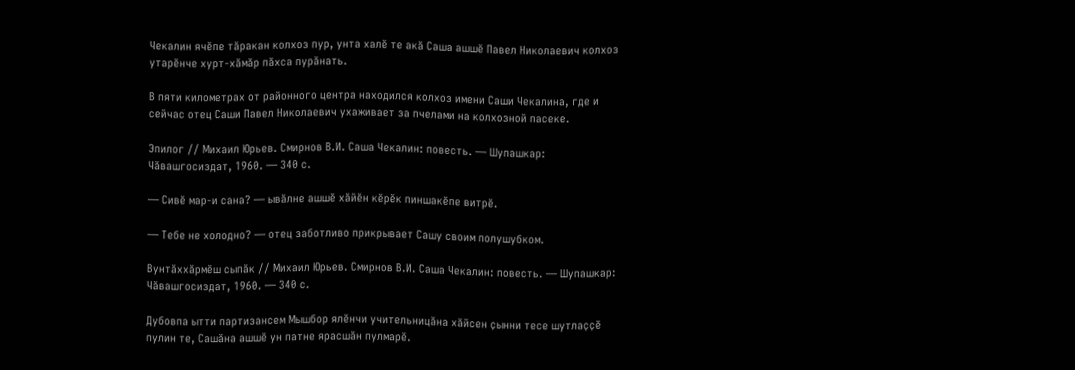Чекалин ячӗпе тӑракан колхоз пур, унта халӗ те акӑ Саша ашшӗ Павел Николаевич колхоз утарӗнче хурт-хӑмӑр пӑхса пурӑнать.

В пяти километрах от районного центра находился колхоз имени Саши Чекалина, где и сейчас отец Саши Павел Николаевич ухаживает за пчелами на колхозной пасеке.

Эпилог // Михаил Юрьев. Смирнов В.И. Саша Чекалин: повесть. — Шупашкар: Чӑвашгосиздат, 1960. — 340 с.

— Сивӗ мар-и сана? — ывӑлне ашшӗ хӑйӗн кӗрӗк пиншакӗпе витрӗ.

— Тебе не холодно? — отец заботливо прикрывает Сашу своим полушубком.

Вунтӑххӑрмӗш сыпӑк // Михаил Юрьев. Смирнов В.И. Саша Чекалин: повесть. — Шупашкар: Чӑвашгосиздат, 1960. — 340 с.

Дубовпа ытти партизансем Мышбор ялӗнчи учительницӑна хӑйсен ҫынни тесе шутлаҫҫӗ пулин те, Сашӑна ашшӗ ун патне ярасшӑн пулмарӗ.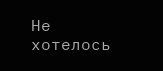Не хотелось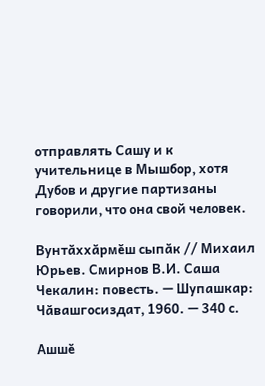отправлять Сашу и к учительнице в Мышбор, хотя Дубов и другие партизаны говорили, что она свой человек.

Вунтӑххӑрмӗш сыпӑк // Михаил Юрьев. Смирнов В.И. Саша Чекалин: повесть. — Шупашкар: Чӑвашгосиздат, 1960. — 340 с.

Ашшӗ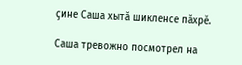ҫине Саша хытӑ шикленсе пӑхрӗ.

Саша тревожно посмотрел на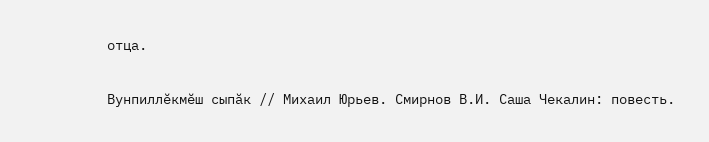отца.

Вунпиллӗкмӗш сыпӑк // Михаил Юрьев. Смирнов В.И. Саша Чекалин: повесть.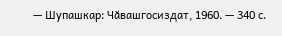— Шупашкар: Чӑвашгосиздат, 1960. — 340 с.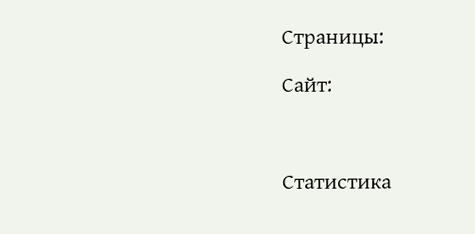Страницы:

Сайт:



Статистика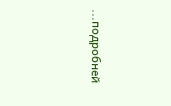...подробней